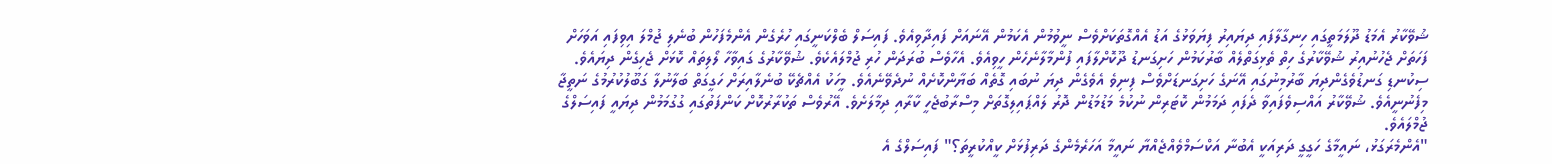ޝުވޭކާރު އެމަޑު ދޫލަމަތީގައި ހިނގާލާފައި ދިޔައިރު ފިޔަވަޅުގެ އަޑު އެއްގޮތަކަށްވެސް ނީވުމުން އެކަމުން އޭނައަށް ފައިދާވިއެވެ. ފައިސަލް ބެލްކަނީގައި ހުރެގެން އެންމެފަހުން ބުނެލި ޖުމްލަ އިވިފައި އަވަހަށް ފަހަތަށް ޖެހުނުއިރު ޝުވޭކާރުގެ ހިތް ތެޅިގަތްލެއް ބާރުކަމުން ހަށިގަނޑު ދޫކޮށްލާފައި ފުންމާލާނެހެން ހީވިއެވެ. އެހާވެސް ބުރަދަން ހުރި ޖުމްލައެކެވެ. ޝުވޭކާރުގެ ގައިވާހާ ލޯލިތައް ކޮޅަށް ޖެހިގެން ދިޔައެވެ. ސިކުނޑި ގަނޑުވެގެންދިޔަ ބާރުމިނުގައި އޭނަގެ ހަށިގަނޑަށްވެސް ފިނިވެ އެވެގެން ދިޔަ ނުބައި ގޮތެއް ބަޔާންކޮށެއް ނުދެވޭނެއެވެ. މީހަކު އެއްޗެކޭ ބުނެލާއިރަށް ހަގީގަތް ބަލާނުލާ ގަބޫލުކުރުމުގެ ނަތީޖާ މިފެނުނީއެވެ. ޝުވޭކާރު އައްސިވެފައިވާ ދެފައި ދަމަމުން ކޮޓަރިން ނުކުމެ މަޑުމަޑުން ދޮރު ލައްޕައިލިގޮތަށް މިސްރާބުޖެހީ ކާރާއި ދިމާލަށެވެ. އޭރުވެސް ތަކުރާރުކޮށް ކަންފަތުގައި ގުގުމަމުން ދިޔައީ ފައިސަލްގެ ޖުމްލައެވެ.
"އެންމެރަގަޅު، ނައީމާގެ ހަގީގީ ދަރިއަކީ އެބުނާ އަކްސަމްވެއްޖެއްޔާ ނައީމާ އަހަރެމެންގެ ދަރިފުޅަށް ކީއްކުރީތަ؟" ފައިސަލްގެ އެ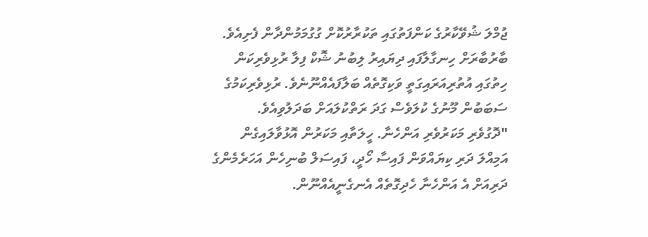ޖުމްލަ ޝުވޭކާރުގެ ކަންފަތުގައި ތަކުރާރުކޮށް ގުގުމަމުންދާން ފެށިއެވެ. ބާރުބާރަށް ހިނގާލާފައި ދިޔައިރު ލިބުނު ޝޮކް ފިލާ ރުޅިވެރިކަން ހިތުގައި އުތުރިއަރައިގަތީ ވަކިގޮތެއް ބަލާފައެއްނޫނެވެ. ރުޅިވެރިކަމުގެ ސަބަބުން މޫނުގެ ކުލަވެސް ގަދަ ރަތްކުލައަށް ބަދަލުވިއެވެ.
"ދޮގުވެރި މަކަރުވެރި އަންހެނާ. ހީލަތާއި މަކަރުން އޮޅުވާލައިގެން އަމިއްލަ ދަރި ކިޔައްވަން ފައިސާ ހޯދީ، ފައިސަލް ބުނިހެން އަހަރެމެންގެ ދަރިއަށް އެ އަންހެނާ ހެދިގޮތެއް އެނގެނީއެއްނޫން.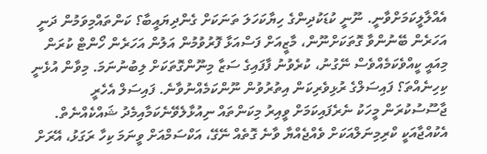އެއްލާލީކަމަށްވާނީ. ނޫނީ ކުޑަކުދިންގެ ހިޔާކަހަލަ ތަނަކަށް ގެންދިޔައީބާ؟ ކަންތައްމިވަމުން ދަނީ އަހަރެން ބޭނުންވާ ގޮތަކަށްނޫން، މާޒީއަށް ފަސްއަޅާ ފޮރުވުމުން އަލުން އަހަރެން ހޯންޓް ކުރަން މިއައީ ކީއްވެކަމެއްވެސް ނޭގުނު، ކުރެވުނު ފާފައިގެ ސަޒާ މިނޫންގޮތަކަށް ލިބުނުނަމަ. މިވާން އުޅެނީ ކިހިނެއްތަ؟ ފައިސަލްގެ ރުޅިވެރިކަން އިތުރުވުން ނޫންކަމެއްނުވާނެ. ފައިސަލް އެހެރީ ޖާސޫސުކުރަން މީހަކު ނެރެފައިކަމަށް ވީއިރު މިކަންތައް ނިއުޅާލެވޭނެކަމާއިމެދު ޝައްކެއްނެތް. އެކުއްޖާއަކީ ކްރިމިނަލްއަކަށް ވެއްޖެއްޔާ ވާނެ ގޮތެއް ނޭގޭ، އަކްސަމްއަށް ވީނަމަ ކިހާ ރަގަޅު، އޭރަށް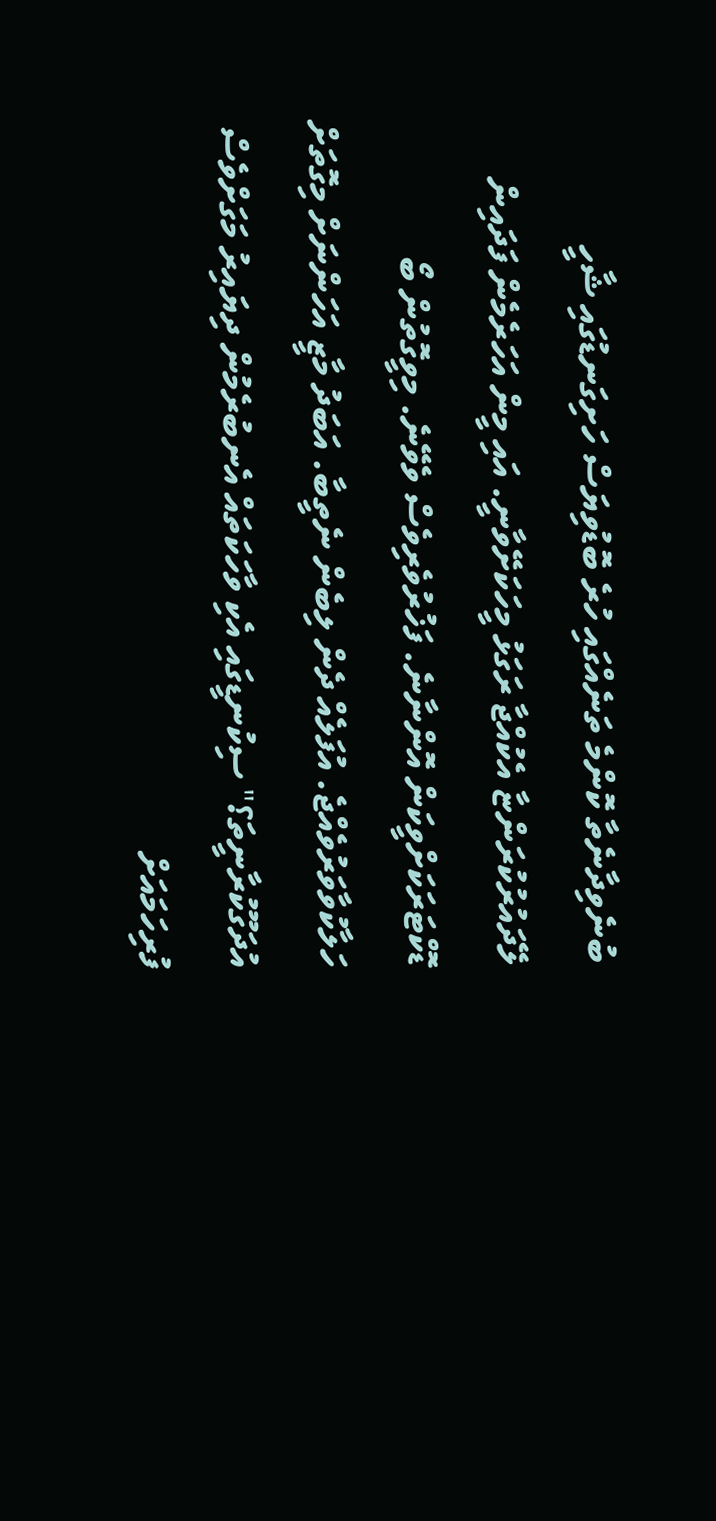ބުނެވިދާނެތާ ކޮންމެ ތަނެއްގައި ހުރެ ބޮޑުވިޔަސް ހަށިގަނޑުގައި ޝާހީ ލޭދައުރުކުރަންޏާ އެކުއްޖާ ރަގަޅު މީހަކަށޭވާނީ. އައި މީން އަހަރެމެން ފަދައިން ޑޮކްޓަރަކަށްވީކަން އޮންނާނެ. ފަޚުރުވެރިވެސް ވެވޭނެ. މިވީގޮތުން ބޯ ހަލާކުވާވަރުވެއްޖެ. އުފަލެއް ދެން ލިބެން ނެތީބާ. އަބަދު މާޒީ އަހަންނަށް މިގޮތަށް އުދަގޫކުރާނީތަ؟" ސިކުނޑީގައި އެކި ވާހަކަތައް އެނބުރެމުން ދިޔައިރު މަގަށްވެސް ފުރިހަމައަށް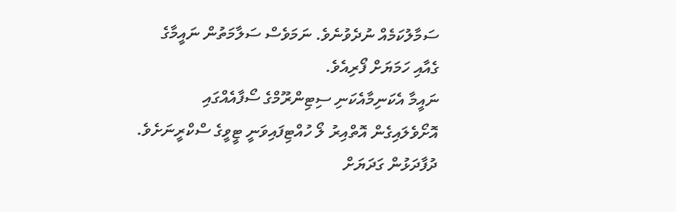ސަމާލުކަމެއް ނުދެވުނެވެ. ނަމަވެސް ސަލާމަތުން ނައީމާގެ ގެއާއި ހަމަޔަށް ފޯރިއެވެ.
ނައީމާ އެކަނިމާއެކަނި ސިޓިންރޫމްގެ ސޯފާއެއްގައި އޮށޯވެލައިގެން އޮތްއިރު ލޯ ހުއްޓިފައިވަނީ ޓީވީގެ ސްކްރީނަށެވެ. ދުފާދަޅުން ގަދަޔަށް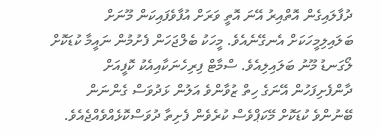ދުފާލައިގެން އޮތްއިރު އޭނަ އޮތީ ވަރަށް އުފާވެފައިކަން މޫނަށް ބަލައިލިމީހަކަށް އެނގޭނެއެވެ. މީހަކު ބެލްޖަހަން ފެށުމުން ނައީމާ ކުޑަކޮށް ލޯގަނޑު މޫނު ބަލައިލިއެވެ. ސްމާޓް ފިރިހެނަކާއިއެކު ކޮފީއަށް ދާންފެށިފަހުން އޭނަގެ ހިތް ޒުވާންވެ އަލުން ޅަދުވަސް ގެންނަން ބޭނުންވެ ކުޑަކޮށް މޭކަޕްވެސް ކުރެވެން ފެށިތާ ދުވަސްކޮޅެއްވެއްޖެއެވެ.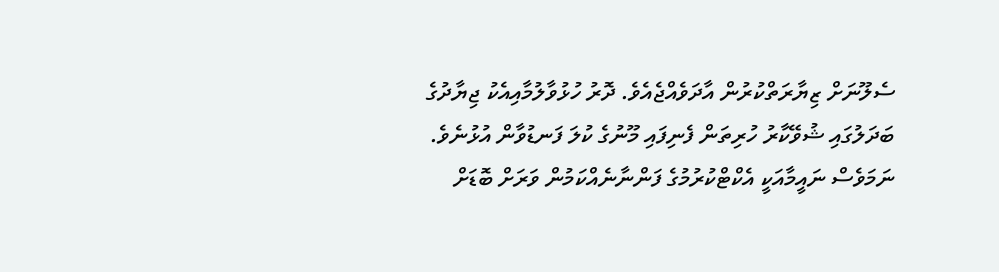ސެލޫނަށް ޒިޔާރަތްކުރުން އާދަވެއްޖެއެވެ. ދޮރު ހުޅުވާލުމާއިއެކު ޖިޔާދުގެ ބަދަލުގައި ޝުވޭކާރު ހުރިތަން ފެނިފައި މޫނުގެ ކުލަ ފަނޑުވާން އުޅުނެވެ. ނަމަވެސް ނައީމާއަކީ އެކްޓްކުރުމުގެ ފަންނާނެއްކަމުން ވަރަށް ބޮޑަށް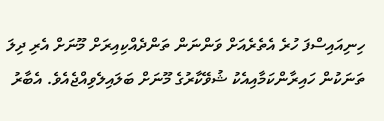ހިނިއައިސްފަ ހުރެ އެތެރެއަށް ވަންނަން ތަންދެއްކިއިރަށް މޫނަށް އެރި ދިލަ ތަނަކުން ހައިރާންކަމާއިއެކު ޝުވޭކާރުގެ މޫނަށް ބަލައިލެވިއްޖެއެވެ. އެބާރު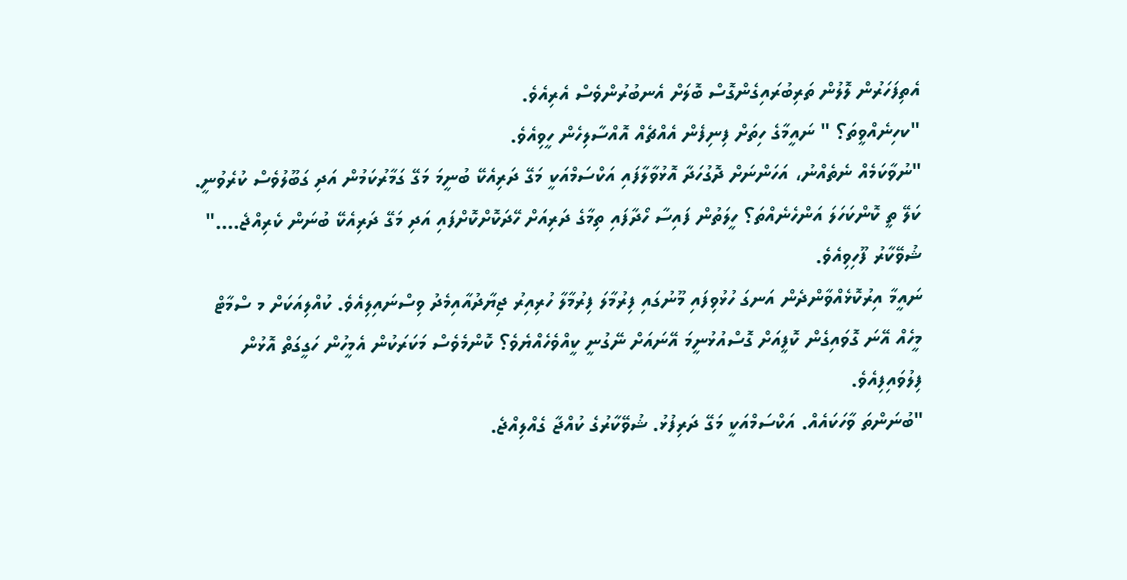އެތިފަހަރުން ލޮލުން ތަރިބުރައިގެންގޮސް ބޮލަށް އެނބުރުންވެސް އެރިއެވެ.
"ކހިނެއްވީތަ؟ " ނައީމާގެ ހިތަށް ފިނިފެން އެއްޗެއް އޮއްސާލިހެން ހީވިއެވެ.
"ނުވާކަމެއް ނެތެއްނު، އަހަންނަށް ދޮގުހަދާ އޮޅުވާލާފައި އަކްސަމްއަކީ މަގޭ ދަރިއެކޭ ބުނީމަ މަގޭ ގަމާރުކަމުން އަދި ގަބޫލުވެސް ކުރެވުނީ. ކަލޭ ތީ ކޮންކަހަލަ އަންހެނެއްތަ؟ ހީލަތުން ފައިސާ ހޯދާފައި ތިމާގެ ދަރިއަށް ހޭދަކޮށްކޮށްފައި އަދި މަގޭ ދަރިއެކޭ ބުނަން ކެރިއްޖެ...." ޝުވޭކާރު ފޫހިވިއެވެ.
ނައީމާ އިރުކޮޅެއްވާންދެން އަނގަ ހުޅުވިފައި މޫނުގައި ފިރުމާލަ ފިރުމާލާ ހުރިއިރު ޖިޔާދުއާއިމެދު ވިސްނައިލިއެވެ. ކުއްލިއަކަށް މ ސްމާޓް މީހެއް އޭނަ ގޮވައިގެން ކޮފީއަށް ގޮސްއުޅުނީމަ އޭނައަށް ނޭގުނީ ކީއްވެހެއްޔެވެ؟ ކޮންމެވެސް މަކަރަކުން އެމީހުން ހަގީގަތް އޮޅުން ފިލުވައިފިއެވެ.
"ބުނަންތަ ވާހަކައެއް. އަކްސަމްއަކީ މަގޭ ދަރިފުޅު. ޝުވޭކާރުގެ ކުއްޖާ ގެއްލިއްޖެ.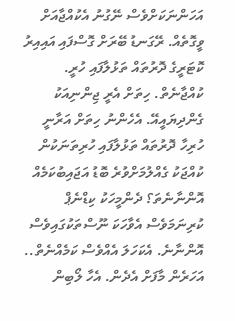އަހަންނަކަށްވެސް ނޭގުނު އެކުއްޖާއަށް ވީގޮތެއް. ރޭގަނޑު ބޭރަށް ގޮސްފައި އައިއިރު ކޮޓަރީގެ ދޮރުތައް ތަޅުލާފައި ހުރީ. ކުއްޖާނެތް. ހިތަށް އެރީ ޖިންނިއަކު ގެންދިޔައީއޭ. އެހެންނު ހިތަށް އަރާނީ ހުރިހާ ދޮރުތައް ތަޅުލާފައި ހުރިތަނަކުން ކުއްޖަކު ގެއްލުމަށްވުރެ ބޮޑު އަޖައިބުކަމެއް އޮންނާނެތަ؟ ދެންމީހަކު ކިޑްނެޕް ކުރިނަމަވެސް އެވާހަކަ ނޫސްތަކުގައިވެސް އޮންނާނެ. އެކަހަލަ އެއްވެސް ކަމެއްނެތް.. އަހަރެން މާފަށް އެދެން. އެހާ ލޯބިން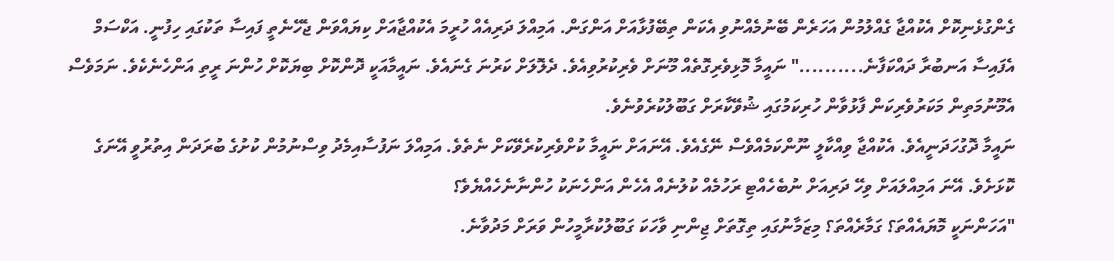ގެންގުޅެނިކޮށް އެކުއްޖާ ގެއްލުމުން އަހަރެން ބޭނުމެއްނުވި އެކަން ތިބޭފުޅާއަށް އަންގަން. އަމިއްލަ ދަރިއެއް ހުރީމަ އެކުއްޖާއަށް ކިޔައްވަން ޖެހޭނެތީ ފައިސާ ތަކުގައި ހިފުނީ. އަކްސަމް އެފައިސާ އަނބުރާ ދައްކަފާނެ.........." ނައީމާ މޮޅިވެރިގޮތެއް މޫނަށް ވެރިކުރުވިއެވެ. ދެލޮލަށް ކަރުނަ ގެނައެވެ. ނައީމާއަކީ ދޮންކޮށް ބިޔަކޮށް ހުންނަ ރީތި އަންހެނެކެވެ. ނަމަވެސް އެމޫނުމަތިން މަކަރުވެރިކަން ފާޅުވާން ހުރިކަމުގައި ޝުވޭކާރަށް ގަބޫލުކުރެވުނެވެ.
ނައީމާ ދޮގުހަދަނީއެވެ. އެކުއްޖާ ވިއްކާލީ ނޫންކަމެއްވެސް ނޭގެއެވެ. އޭނައަށް ނައީމާ ކުށްވެރިކުރެވޭކަށް ނެތެވެ. އަމިއްލަ ނަފުސާއިމެދު ވިސްނުމުން ކުށުގެ ބުރަދަން އިތުރުވީ އޭނަގެ ކޮޅަށެވެ. އޭނަ އަމިއްލައަށް ވިހޭ ދަރިއަށް ނުބެހެއްޓި ރަހުމެއް ކުލުނެއް އެހެން އަންހެނަކު ހުންނާނެހެއްޔެވެ؟
"އަހަންނަކީ މޮޔައެއްތަ؟ ގަމާރެއްތަ؟ މިޒަމާނުގައި ތިގޮތަށް ޖިންނި ވާހަކަ ގަބޫލުކުރާމީހުން ވަރަށް މަދުވާނެ.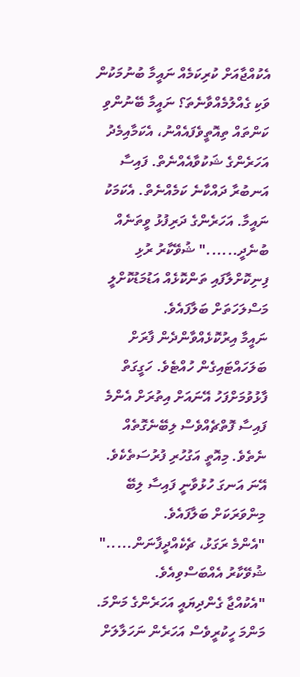އެކުއްޖާއަށް ކުރިކަމެއް ނައީމާ ބުނުމަކުން ވަކި ގެއްލުމެއްވާނެތަ؟ ނައީމާ ބޭނުންވި ކަންތައް ތިއޮތީވެފައެއްނު، އެކަމާއިމެދު އަހަރެންގެ ޝަކުވާއެއްނެތް. ފައިސާ އަނބުރާ ދައްކާނެ ކަމެއްނެތް. އެކަމަކު ނައީމާ. އަހަރެންގެ ދަރިފުޅު ވީތަނެއް ބުނެދީ......" ޝުވޭކާރު ރުޅި ފިނިކޮށްލާފައި ތަންކޮޅެއް އަޑުމަޑުކޮށްލީ މަސްލަހަތަށް ބަލާފައެވެ.
ނައީމާ އިރުކޮޅެއްވާންދެން ފާރަށް ބަލަހައްޓައިގެން ހުއްޓެވެ. ހަގީގަތް ފާޅުވުމަށްފަހު އޭނައަށް އިތުރަށް އެންމެ ފައިސާ ފޮތްޗެއްވެސް ލިބޭނެގޮތެއް ނެތެވެ. މިއޮތީ އަގުހުރި ފުރުސަތެކެވެ. އޭނަ އަނގަ ހުޅުވާނީ ފައިސާ ލިބޭ މިންވަރަކަށް ބަލާފައެވެ.
"އެންމެ ރަގަޅު، ޗެކެއްދީފާނަން....." ޝުވޭކާރު އެއްބަސްވިއެވެ.
"އެކުއްޖާ ގެންދިޔައީ އަހަރެންގެ މަންމަ. މަންމަ ހީކުރީވެސް އަހަރެން ނަހަލާލަށް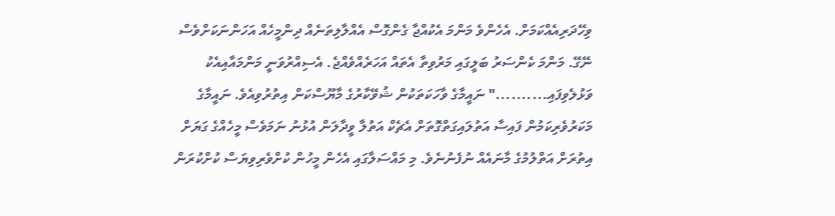ވިހޭދަރިއެއްކަމަށް. އެހެންވެ މަންމަ އެކުއްޖާ ގެންގޮސް އެއްލާލިތަނެއް ދިންމީހެއް އަހަންނަކަށްވެސް ނޭގޭ. މަންމަ ކެންސަރު ބަލީގައި މަރުވިތާ އެތައް އަހަރެއްވެއްޖެ. އެސިއްރުވަނީ މަންމައާއިއެކު ވަޅުލެވިފައި.........." ނައީމާގެ ވާހަކަތަކުން ޝުވޭކާރުގެ މާޔޫސްކަން އިތުރުވިއެވެ. ނައީމާގެ މަކަރުވެރިކަމުން ފައިސާ އަތުލައިގަތްގޮތަށް އެޗެކް އަތުލާ ވީދާލަން އުޅުނު ނަމަވެސް މީހެއްގެ ގަޔަށް އިތުރަށް އަތްލުމުގެ މާނައެއް ނުފެނުނެވެ. މި މައްސަލާގައި އެހެން މީހުން ކުށްވެރިވިޔަސް ކުށްކުރަން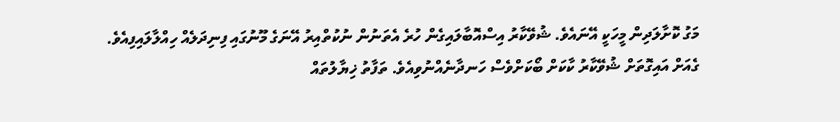މަގު ކޮށާލަދިން މީހަކީ އޭނައެވެ. ޝުވޭކާރު އިސްއޮބާލައިގެން ހުރެ އެތަނުން ނުކުތްއިރު އޭނަގެ މޫނުގައި ފިނިދަލެއް ހިއްލާލައިފިއެވެ.
ގެއަށް އައިގޮތަށް ޝުވޭކާރު ކާކަށް ބޯކަށްވެސް ހަނދާނެއްނުވިއެވެ. ތަފާތު ޚިޔާލުތައް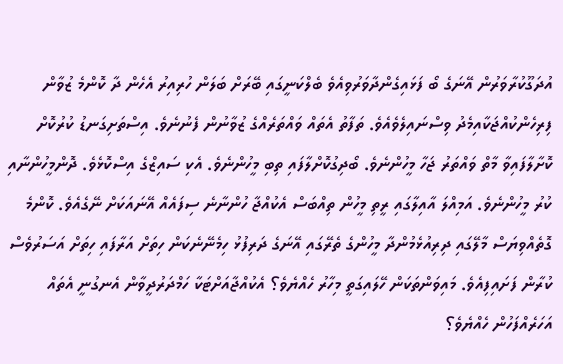އުދަގޫކުރާވަރުން އޭނަގެ ބޯ ފަޅައިގެންދާވަރުވިއެވެ ބެލްކަނީގައި ބޭރަށް ބަލަން ހުރިއިރު އެހެން ދާ ކޮންމެ ޒުވާން ފިރިހެންކުއްޖަކާއިމެދު ވިސްނައިލެވެއެވެ. ތަފާތު އެތައް ވައްތަރެއްގެ ޒުވާނުން ފެނުނެވެ. އިސްތަށިގަނޑު ކުރުކޮށް ކޮށާލާފައިވާ މާތް ވައްތަރު ޖަހާ މީހުންނެވެ. ބޯދިގުކޮށްލާފައި ތިބި މީހުންނެވެ. އެކި ސައިޒްގެ އިސްކޮޅެވެ. ދޮންމީހުންނާއި ކުރު މީހުންނެވެ. އަމިއްލަ އާއިލާގައި ރީތި މީހުން ތިއްބަސް އެކުއްޖާ ހުންނާނެ ސިފައެއް އޭނައަކަށް ނޭގެއެވެ. ކޮންމެ ގޮތެއްވިޔަސް މާލޭގައި ދިރިއުޅެމުންދާ މީހުންގެ ތެރޭގައި އޭނަގެ ދަރިފުޅު ހިމެނޭނެކަން ހިތަށް އަރާފައި ހިތަށް އަސަރުވެސް ކުރާން ފަށައިފިއެވެ. މައިވަންތަކަން ހޭލައިގަތީ މިހާރު ހެއްޔެވެ؟ އެކުއްޖާއަށްޓަކާ ހަމްދަރުދީވާން އެނގުނީ އެތައް އަހަރެއްފަހުން ހެއްޔެވެ؟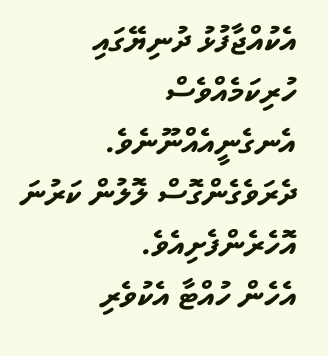އެކުއްޖާފުޅު ދުނިޔޭގައި ހުރިކަމެއްވެސް އެނގެނީއެއްނޫނެވެ. ދެރަވެގެންގޮސް ލޮލުން ކަރުނަ އޮހެރެންފެށިއެވެ.
އެހެން ހުއްޓާ އެކުވެރި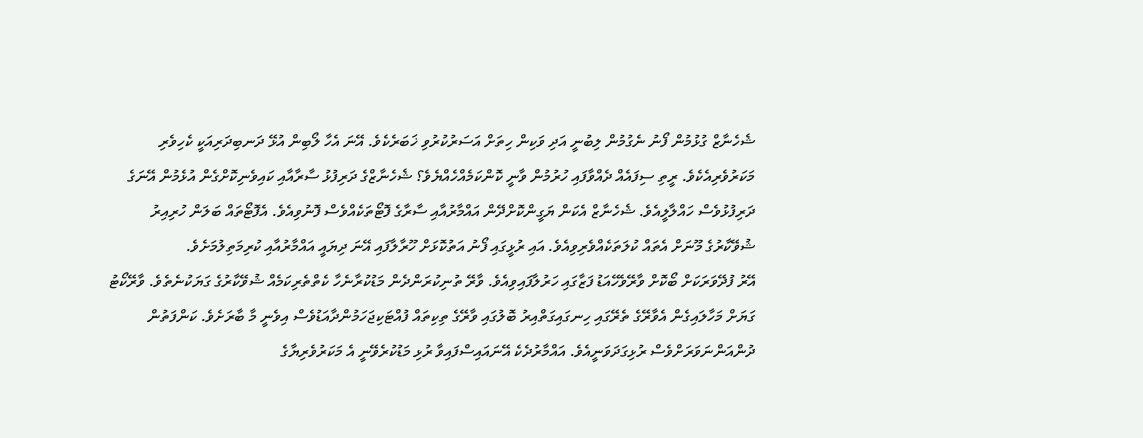ޝެހެނާޒް ގުޅުމުން ފޯނު ނެގުމުން ލިބުނީ އަދި ވަކިން ހިތަށް އަސަރުކުރުވި ޚަބަރެކެވެ. އޭނަ އެހާ ލޯބިން އުޅޭ ދަނބިދަރިއަކީ ކެހިވެރި މަކަރުވެރިއެކެވެ. ރީތި ސިފައެއް ދެއްވާފައި ހުރުމުން ވާނީ ކޮންކަމެއްހެއްޔެވެ؟ ޝެހެނާޒްގެ ދަރިފުޅު ސާރާއާއި ކައިވެނިކޮށްގެން އުޅެމުން އޭނަގެ ދަރިފުޅުވެސް ހައްލާލީއެވެ. ޝެހެނާޒް އެކަން ޔަގީންކޮށްދޭން އައްމާރުއާއި ސާރާގެ ފޮޓޯތަކެއްވެސް ފޮނުވިއެވެ. އެފޮޓޯތައް ބަލަން ހުރިއިރު ޝުވޭކާރުގެ މޫނަށް އެތައް ކުލަތަކެއްވެރިވިއެވެ. އައި ރުޅީގައި ފޯނު އަތުކޮޅަށް ހޫރާލާފައި އޭނަ ދިޔައީ އައްމާރުއާއި ކުރިމަތިލުމަށެވެ.
އޭރު ފުދޭވަރަކަށް ބޯކޮށް ވާރޭވެހޭއަޑު ފަޒާގައި ހަރުލާފައިވިއެވެ. ވާރޭ ތުނިކުރަންދެން މަޑުކުރާނެހާ ކެތްތެރިކަމެއް ޝުވޭކާރުގެ ގަޔަކުނެތެވެ. ވާރޭކޯޓު ގަޔަށް މަހާލައިގެން އެވާރޭގެ ތެރޭގައި ހިނގައިގަތްއިރު ބޮލުގައި ވާރޭގެ ތިކިތައް ފުއްޓަކިޖަހަމުންދާއަޑުވެސް އިވެނީ މާ ބާރަށެވެ. ކަންފަތުން ދުންއަންނަވަރަށްވެސް ރުޅިގަދަވަނީއެވެ. އައްމާރުދެކެ އޭނައައިސްފައިވާ ރުޅި މަޑުކުރެވޭނީ އެ މަކަރުވެރިޔާގެ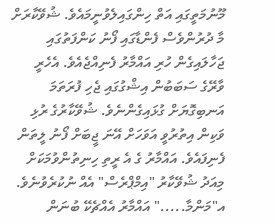މޫނުމަތީގައި އަތް ހިންގައިލެވުނީމައެވެ. ޝުވޭކާރަށް މާ ދުރުންވެސް ފެންޑާގައި ފޯނު ކަންފަތުގައި ޖަހާލައިގެން ހުރި އައްމާރު ފެނިއްޖެއެވެ. އެހެރީ ވާރޭގެ ސަބަބުން އިޝްގުގައި ޖެހި ފުރަތަމަ އަނބިގޮޔަށް ގުޅައިގެންނެވެ. ޝުވޭކާރުގެ ރުޅި ވަކިން އިތުރުވީ އަވަހަށް އޭނަ ޖީބަށް ފޯނު ލީތަން ފެނިފައެވެ. އައްމާރު ގެ އެ ރީތި ހިނިތުންވުމަކަށް މިއަދު ޝުވޭކާރު "އިމްޕްރެސް" އެއް ނުކުރެވުނެވެ.
އ"މަންމާ....." އައްމާރު އެއްޗެކޭ ބުނަން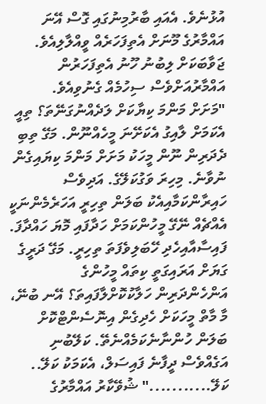އުޅުނެވެ. އެއައި ބާރުމިނުގައި ގޮސް އޭނަ އައްމާރުގެ މޫނަށް އެތިފަހަރެއް ވީއްލާލިއެވެ. ޖަވާބަކަށް ލިބުނު ހޫނު އެތިފަހަރުން އައްމާރުއަށްވެސް ސިހުމެއް ގެނުވިއެވެ.
"މަށަށް މަންމަ ކިޔާކަށް ލަދެއްނުގަނޭތަ؟ ތިއީ އެކަމަށް ލާއިގު އެކަށޭނަ މީހެއްނޫން. މަގޭ ތިބި ދެދަރިން ނޫން މީހަކު މަށަށް މަންމަ ކިޔައިގެން ނުވާނެ. މިހިރަ ވަގުކަލޭގެ. އަދިވެސް ހައިރާންކަމާއިއެކު ބަލަން ތިހިރީ އަހަރެމެންނަކީ އެއްޗެއް ނޭގޭ މީހުންކަމަށް ހަދާފައި މޮޔަ ހައްދާފަ. ފައިސާއާއިހެދި ހޭބަލިވެފަތަ ތިހިރީ. މަގޭ ދަރީގެ ގަޔަށް އަރައިގަތީ ކިތައް މީހުންގެ އަންހެންދަރިން ހަލާކުކޮށްލާފައިތަ؟ އޭނ ބުނޭ، މާ މާތް މީހަކަށް ހެދިގެން އިނޮސެންޓްކޮށް ބަލަން ހުންނާނެކަމެއްނެތޭ. ކަލޭބުނި އަގެއްވެސް ދީފާނެ ފައިސަލް، އެކަމަކު ކަލޭ.. ކަލޭ..........." ޝުވޭކާރު އައްމާރުގެ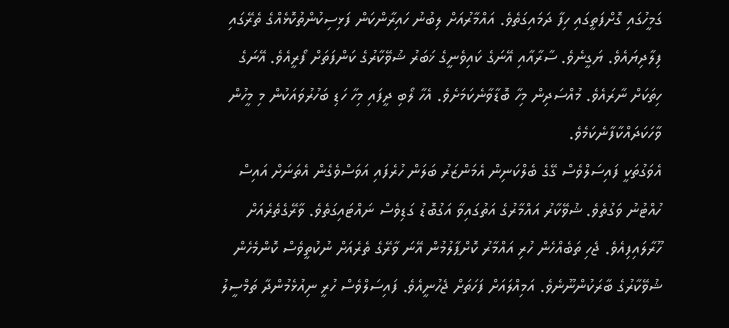ގަމީހުގައި ގޮށްފަތީގައި ހިފާ ދަމައިގަތެވެ. އައްމާރުއަށް ލިބުނު ހައިރާންކަން ފަޅިސިކުންތުކޮޅެއްގެ ތެރޭގައި ފިލާދިޔައެވެ. ޔަގީނެވެ. ސާރާއާއި އޭނަގެ ކައިވެނީގެ ޚަބަރު ޝުވޭކާރުގެ ކަންފަތަށް ފޯރީއެވެ. އޭނަގެ ހިތަކަށް ނާރައެވެ. މުއްސަދިން މިހާ ބޮޑާވާނެކަމަށެވެ. އެހާ ލޯބި ދީފައި މިހާ ހަޑި ބަހުރުވައަކުން މި މީހުން ވާހަކަދައްކާފާނެކަމެވެ.
އެވަގުތަކީ ފައިސަލްވެސް ގޭގެ ބެލްކަނިން އެމަންޒަރު ބަލަން ހުރެފައި އަވަސްވެގެން އެތަނަށް އައިސް ހުއްޓުނު ވަގުތެވެ. ޝުވޭކާރު އައްމާރުގެ އަތުގައިވާ އަގުބޮޑު ގަޑިވެސް ނައްޓައިގަތެވެ. ވާރޭގެތެރެއަށް ހޫރާލައިފިއެވެ. ޖެހި ތަބެއްހެން ހުރި އައްމާރު ކޮށްޕާލުމުން އޭނަ ވާރޭގެ ތެރެއަށް ނުކުތީވެސް ކޮންމެހެން ޝުވޭކާރުގެ ބާރަކުންނޫނެވެ. އަމިއްލައަށް ފަހަތަށް ޖެހުނީއެވެ. ފައިސަލްވެސް ހުރީ ނިއުޅެމުންދާ ތަމްސީލު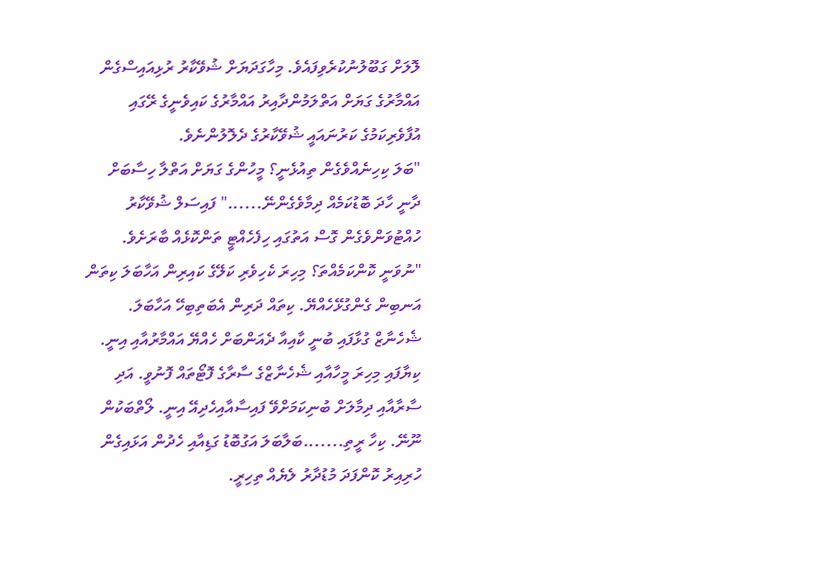ލޮލަށް ގަބޫލުނުކުރެވިފައެވެ. މިހާގަދަޔަށް ޝުވޭކާރު ރުޅިއައިސްގެން އައްމާރުގެ ގަޔަށް އަތްލަމުންދާއިރު އައްމާރުގެ ކައިވެނީގެ ރޭގައި އުފާވެރިކަމުގެ ކަރުނައައީ ޝުވޭކާރުގެ ދެލޮލުންނެވެ.
"ބަލަ ކިހިނެއްވެގެން ތިއުޅެނީ؟ މީހުންގެ ގަޔަށް އަތްލާ ހިސާބަށް ދާނީ ހާދަ ބޮޑުކަމެއް ދިމާވެގެންނޭ......" ފައިސަލް ޝުވޭކާރު ހުއްޓުވަންވެގެން ގޮސް އަތުގައި ހިފެހެއްޓީ ތަންކޮޅެއް ބާރަށެވެ.
"ނުވަނީ ކޮންކަމެއްތަ؟ މިހިރަ ކެހިވެރި ކަލޭގެ ކައިރިން އަހާބަލަ ކިތަން އަނބިން ގެންގުޅޭހެއްޔޭ. ކިތައް ދަރިން އެބަތިބިހޭ އަހާބަލަ. ޝެހެނާޒް ގުޅާފައި ބުނީ ކާއިއާ ދެއަންބަށް ހެއްޔޭ އައްމާރުއާއި އިނީ. ކިޔާފައި މިހިރަ މީހާއާއި ޝެހެނާޒްގެ ސާރާގެ ފޮޓޯތައް ފޮނުވީ. އަދި ސާރާއާއި ދިމާލަށް ބުނިކަމަށްވޭ ފައިސާއާއިހެދިއޭ އިނީ. ލޯތްބަކުން ނޫނޭ. ކިހާ ރީތި.......ބަލާބަލަ އަގުބޮޑު ގަޑިއާއި ހެދުން އަޅައިގެން ހުރިއިރު ކޮންފަދަ މުޑުދާރު ލެޔެއް ތިހިރީ.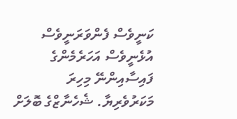ކަނީވެސް ފެންވަރަނީވެސް އުޅެނީވެސް އަހަރެމެންގެ ފައިސާއިންނޭ މިހިރަ މަކަރުވެރިޔާ. ޝެހެނާޒްގެ ބޮލަށް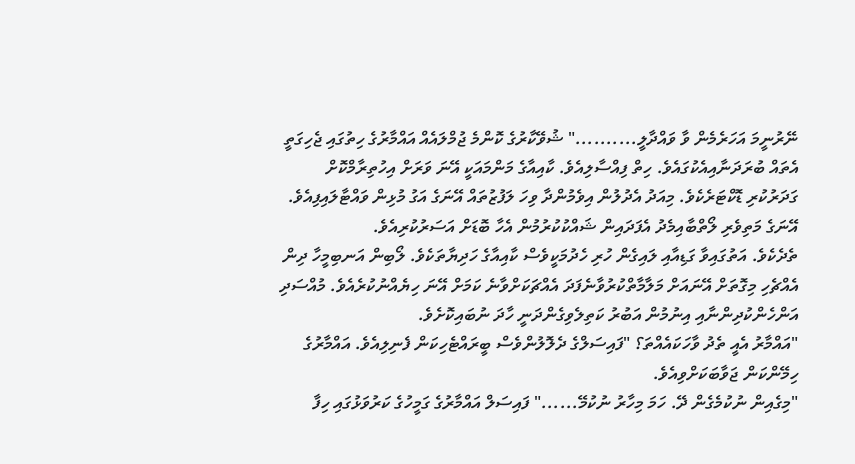ނޭރުނީމަ އަހަރެމެން ވާ ވައްދާލީ.........." ޝުވޭކާރުގެ ކޮންމެ ޖުމްލައެއް އައްމާރުގެ ހިތުގައި ޖެހިގަތީ އެތައް ބުރަދަނާއިއެކުގައެވެ. ހިތް ފިއްސާލިއެވެ. ކާއިއާގެ މަންމައަކީ އޭނަ ވަރަށް އިހުތިރާމްކޮށް ގަދަރުކުރި ޑޮކްޓަރެކެވެ. މިއަދު އެދުލުން އިވެމުންދާ ވިހަ ލަފުޒުތައް އޭނަގެ އަގު މުޅިން ވައްޓާލައިފިއެވެ. އޭނަގެ މަތިވެރި ލޯތްބާއިމެދު އެފަދައިން ޝައްކުކުރުމުން އެހާ ބޮޑަށް އަސަރުކުރިއެވެ.
ތެދެކެވެ. އަތުގައިވާ ގަޑިއާއި ލައިގެން ހުރި ހެދުމަކީވެސް ކާއިއާގެ ހަދިޔާތަކެވެ. ލޯބިން އަނބިމީހާ ދިން އެއްޗެހި މިގޮތަށް އޭނައަށް މަލާމާތްކުރުވާނެފަދަ އެއްޗަކަށްވާނެ ކަމަށް އޭނަ ހިޔެއްނުކުރެއެވެ. މުއްސަދި އަންހެންކުދިންނާއި އިނުމުން އަބުރު ކަތިލެވިގެންދަނީ ހާދަ ނުބައިކޮށެވެ.
"އައްމާރު އެއީ ތެދު ވާހަކައެއްތަ؟ "ފައިސަލްގެ ދެލޮލުންވެސް ބީރައްޓެހިކަން ފެނިލިއެވެ. އައްމާރުގެ ހިމޭންކަން ޖަވާބަކަށްވިއެވެ.
"މިގެއިން ނުކުމެގެން ދޭ. ހަމަ މިހާރު ނުކުމޭ......" ފައިސަލް އައްމާރުގެ ގަމީހުގެ ކަރުވަޅުގައި ހިފާ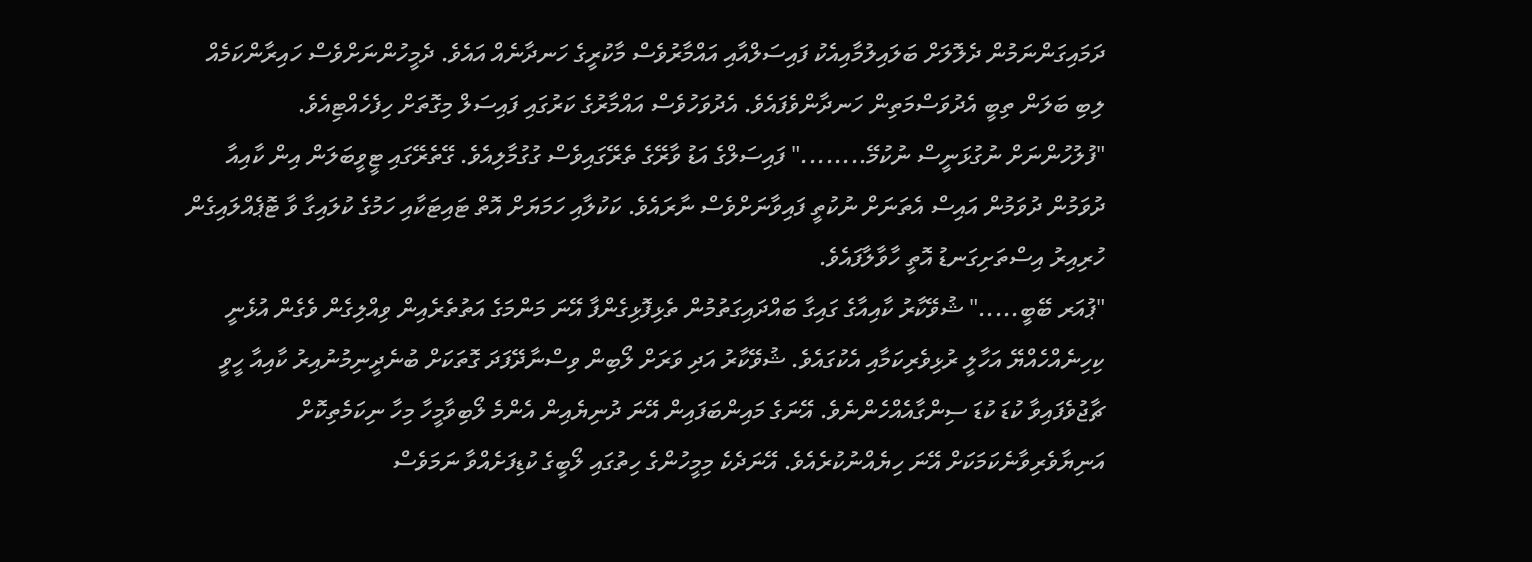ދަމައިގަންނަމުން ދެލޮލަށް ބަލައިލުމާއިއެކު ފައިސަލްއާއި އައްމާރުވެސް މާކުރީގެ ހަނދާނެއް އައެވެ. ދެމީހުންނަށްވެސް ހައިރާންކަމެއް ލިބި ބަލަން ތިބީ އެދުވަސްމަތިން ހަނދާންވެފައެވެ. އެދުވަހުވެސް އައްމާރުގެ ކަރުގައި ފައިސަލް މިގޮތަށް ހިފެހެއްޓިއެވެ.
"ފުލުހުންނަށް ނުގުޅަނީސް ނުކުމޭ........" ފައިސަލްގެ އަޑު ވާރޭގެ ތެރޭގައިވެސް ގުގުމާލިއެވެ. ގޭތެރޭގައި ޓީވީބަލަން އިން ކާއިއާ ދުވަމުން ދުވަމުން އައިސް އެތަނަށް ނުކުތީ ފައިވާނަށްވެސް ނާރައެވެ. ކަކުލާއި ހަމަޔަށް އޮތް ޓައިޓަކާއި ހަމުގެ ކުލައިގާ ވާ ޓޮޕެއްލައިގެން ހުރިއިރު އިސްތަށިގަނޑު އޮތީ ހާވާލާފައެވެ.
"ޕުއަރ ބޭބީ....." ޝުވޭކާރު ކާއިއާގެ ގައިގާ ބައްދައިގަތުމުން ތެޅިފޮޅިގެންފާ އޭނަ މަންމަގެ އަތުތެރެއިން ވިއްލިގެން ވެގެން އުޅެނީ ކިހިނެއްހެއްޔޭ އަހާލީ ރުޅިވެރިކަމާއި އެކުގައެވެ. ޝުވޭކާރު އަދި ވަރަށް ލޯބިން ވިސްނާދޭފަދަ ގޮތަކަށް ބުނެދީނިމުނުއިރު ކާއިއާ ހީވީ ޗާޖުވެފައިވާ ކުޑަ ކުޑަ ސިންގާއެއްހެންނެވެ. އޭނަގެ މައިންބަފައިން އޭނަ ދުނިޔެއިން އެންމެ ލޯބިވާމީހާ މިހާ ނިކަމެތިކޮށް އަނިޔާވެރިވާނެކަމަކަށް އޭނަ ހިޔެއްނުކުރެއެވެ. އޭނަދެކެ މިމީހުންގެ ހިތުގައި ލޯބީގެ ކުޑިފަށެއްވާ ނަމަވެސް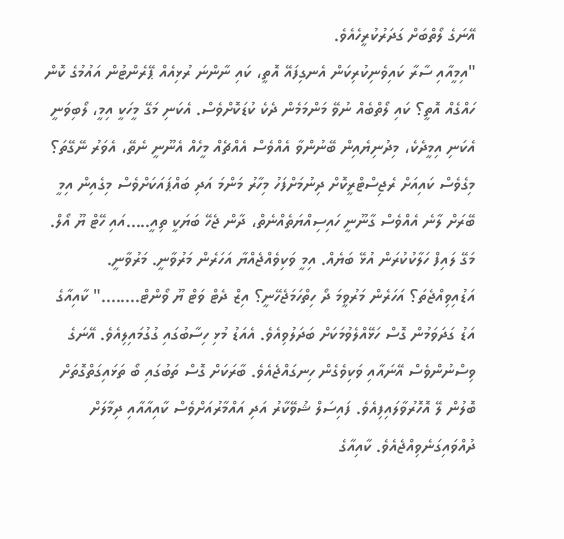އޭނަގެ ލޯތްބަށް ގަދަރުކުރީހެއެވެ.
"އިމީއާއި ސާރާ ކައިވެނިކުރިކަން އެނގިފައޭ އޮތީ، ކައި ނާންނަ ރުޅިއެއް ޕޭރެންޓުން އައުމުގެ ކޮން ހައްގެއް އޮތީ؟ ކައި ލޯތްބެއް ނުވޭ މަންމަމެން ދެކެ ކުޑަކޮށްވެސް. އެކަނި މަގޭ މީހަކީ އިމީ، ލޯބިވަނީ އެކަނި އިމީދެކެ، މިދުނިޔެއިން ބޭނުންވާ އެއްވެސް އެއްޗެއް މީހެއް އެނޫނީ ނެތޭ، އެވަރު ނޭގޭތަ؟ މިގެވެސް ކައިއަށް ރެޖިސްޓްރީކޮށް ދިނުމަށްފަހު މިހާރު މަންމަ އަދި ބައްޕައަކަށްވެސް މިގެއިން އިމީ ބޭރަށް ލާނެ އެއްވެސް ގާނޫނީ ހައިސިއްޔަތެއްނެތް، ދާން ޖެހޭ ބަޔަކީ ތިއީ.....އައި ހޭޓް ޔޫ އޯލް. މަގޭ ލައިފް ހަލާކުކުރަން އުޅޭ ބަޔެއް. އިމީ ވަކިވެއްޖެއްޔާ އަހަރެން މަރުވާނީ. މަރުވާނީ. އަޑުއިވިއްޖެތަ؟ އަހަރެން މަރުވީމަ ދޯ ހިތްހަމަޖެހޭނީ؟ އިޒް ދެޓް ވަޓް ޔޫ ވޯންޓް........" ކާއިއާގެ އަޑު ގަދަވަމުން ގޮސް ހަޅޭއްލެވުމަކަށް ބަދަލުވިއެވެ. އެއަޑު މުޅި ހިސާބުގައި ގުގުމައިލިއެވެ. އޭނަގެ ވިސްނުންވެސް އޭނައާއި ވަކިވެގެން ހިނގައްޖެއެވެ. ބާރަކަށް ގޮސް ތަބުގައި ބޯ ތަޅައިގަތްގޮތަށް ބޮލުން ލޭ އޮހޮރުވާލައިފިއެވެ. ފައިސަލް ޝުވޭކާރު އަދި އައްމާރުއަށްވެސް ކާއިއާއާއި ދިމާލަށް ދުއްވައިގަނެވިއްޖެއެވެ. ކާއިއާގެ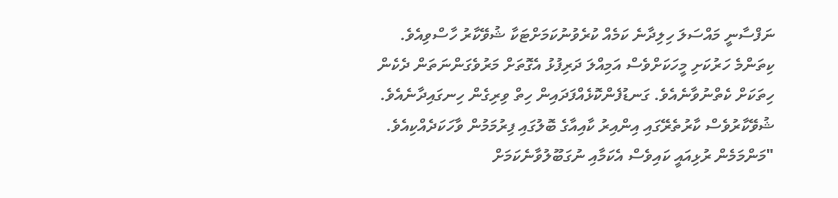ނަފްސާނީ މައްސަލަ ހިލިދާނެ ކަމެއް ކުރެވުނުކަމަށްޓަކާ ޝުވޭކާރު ހާސްވިއެވެ.
ކިތަންމެ ހަރުކަށި މީހަކަށްވެސް އަމިއްލަ ދަރިފުޅު އެގޮތަށް މަރުވެގަންނަތަން ދެކެން ހިތަކަށް ކެތްނުވާނެއެވެ. ގަނޑުފެންކޮޅެއްފަދައިން ހިތް ވިރިގެން ހިނގައިދާނެއެވެ. ޝުވޭކާރުވެސް ކާރުތެރޭގައި އިންއިރު ކާއިއާގެ ބޮލުގައި ފިރުމަމުން ވާހަކަދެއްކިއެވެ.
"މަންމަމެން ރުޅިއައީ ކައިވެސް އެކަމާއި ނުގަބޫލުވާނެކަމަށް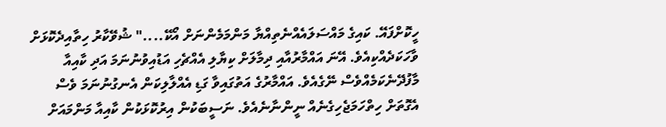ހީކޮށްފައޭ. ކައިގެ މައްސަލައެއްނެތިއްޔާ މަންމަމެންނަށް އޯކޭ...." ޝުވޭކާރު ހިތާއިދެކޮޅަށް ވާހަކަދެއްކިއެވެ. އޭނަ އައްމާރުއާއި ދިމާލަށް ކިޔާލި އެއްޗެހި އަޑުއިވުނުނަމަ އަދި ކާއިއާ މާފުދޭނެކަމެއްވެސް ނޭގެއެވެ. އައްމާރުގެ އަތުގައިވާ ގަޑި އެއްލާލިކަން އެނގުނުނަމަ ވެސް އެގޮތަށް ހިތްހަމަޖެހިގެނެއް ނީންނާނެއެވެ. ނަސީބަކުން އިރުކޮޅަކުން ކާއިއާ މަންމައަށް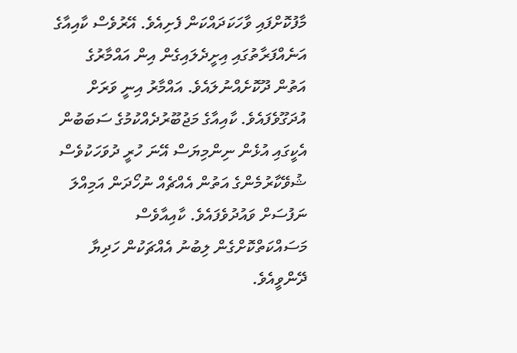މާފުކޮށްފައި ވާހަކަދައްކަން ފެށިއެވެ. އޭރުވެސް ކާއިއާގެ އަނެއްފަރާތުގައި އިށީދެލައިގެން އިން އައްމާރުގެ އަތުން ދޫކޮށެއްނުލައެވެ. އައްމާރު އިނީ ވަރަށް އުދަގޫވެފައެވެ. ކާއިއާގެ މަޖުބޫރުދެއްކުމުގެ ސަބަބުން އެކީގައި އުޅެން ނިންމިޔަސް އޭނަ ހުރީ ދުވަހަކުވެސް ޝުވޭކާރުމެންގެ އަތުން އެއްޗެއް ނުހޯދަން އަމިއްލަ ނަފުސަށް ވައުދުވެފައެވެ. ކާއިއާވެސް މަސައްކަތްކޮށްގެން ލިބުނު އެއްޗަކުން ހަދިޔާ ދޭންވީއެވެ.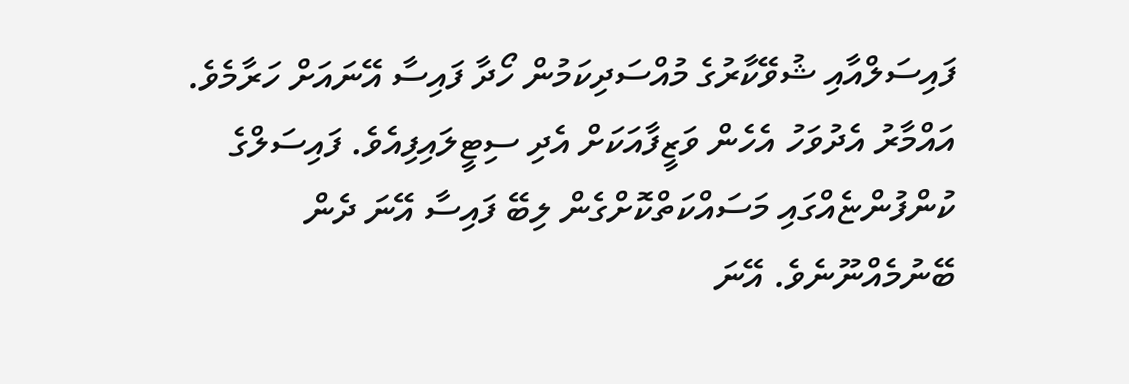ފައިސަލްއާއި ޝުވޭކާރުގެ މުއްސަދިކަމުން ހޯދާ ފައިސާ އޭނައަށް ހަރާމެވެ.
އައްމާރު އެދުވަހު އެހެން ވަޒީފާއަކަށް އެދި ސިޓީލައިފިއެވެ. ފައިސަލްގެ ކުންފުންޏެއްގައި މަސައްކަތްކޮށްގެން ލިބޭ ފައިސާ އޭނަ ދެން ބޭނުމެއްނޫނެވެ. އޭނަ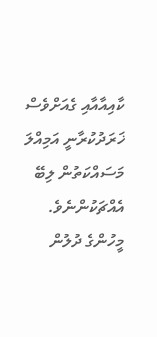ކާއިއާއާއި ގެއަށްވެސް ޚަރަދުކުރާނީ އަމިއްލަ މަސައްކަތުން ލިބޭ އެއްޗަކުންނެވެ. މީހުންގެ ދުލުން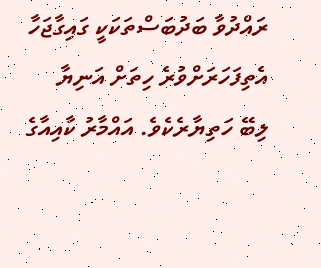ރައްދުވާ ބަދުބަސްތަކަކީ ގައިގާޖަހާ އެތިފަހަރަށްވުރެ ހިތަށް އަނިޔާ ލިބޭ ހަތިޔާރެކެވެ. އައްމާރު ކާއިއާގެ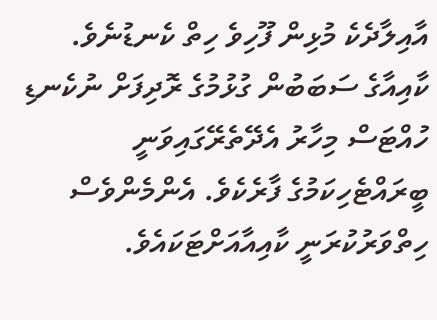އާއިލާދެކެ މުޅިން ފޫހިވެ ހިތް ކެނޑުނެވެ. ކާއިއާގެ ސަބަބުން ގުޅުމުގެ ރޮދިފަށް ނުކެނޑި ހުއްޓަސް މިހާރު އެދޭތެރޭގައިވަނީ ބީރައްޓެހިކަމުގެ ފާރެކެވެ. އެންމެންވެސް ހިތްވަރުކުރަނީ ކާއިއާއަށްޓަކައެވެ.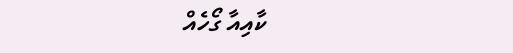ކާއިއާ ގޯހެއް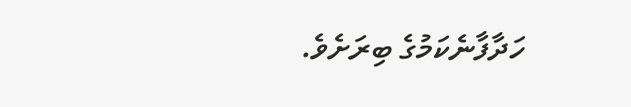ހަދާފާނެކަމުގެ ބިރަށެވެ.